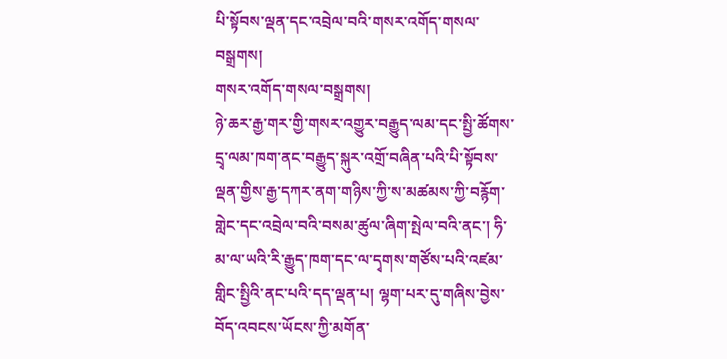པི་སྟོབས་ལྡན་དང་འབྲེལ་བའི་གསར་འགོད་གསལ་བསྒྲགས།
གསར་འགོད་གསལ་བསྒྲགས།
ཉེ་ཆར་རྒྱ་གར་གྱི་གསར་འགྱུར་བརྒྱུད་ལམ་དང་སྤྱི་ཚོགས་དྲྭ་ལམ་ཁག་ནང་བརྒྱུད་སྐུར་འགྲོ་བཞིན་པའི་པི་སྟོབས་ལྡན་གྱིས་རྒྱ་དཀར་ནག་གཉིས་ཀྱི་ས་མཚམས་ཀྱི་བརྙོག་གླེང་དང་འབྲེལ་བའི་བསམ་ཚུལ་ཞིག་སྤེལ་བའི་ནང་། ཧི་མ་ལ་ཡའི་རི་རྒྱུད་ཁག་དང་ལ་དྭགས་གཙོས་པའི་འཛམ་གླིང་སྤྱིའི་ནང་པའི་དད་ལྡན་པ། ལྷག་པར་དུ་གཞིས་བྱེས་བོད་འབངས་ཡོངས་ཀྱི་མགོན་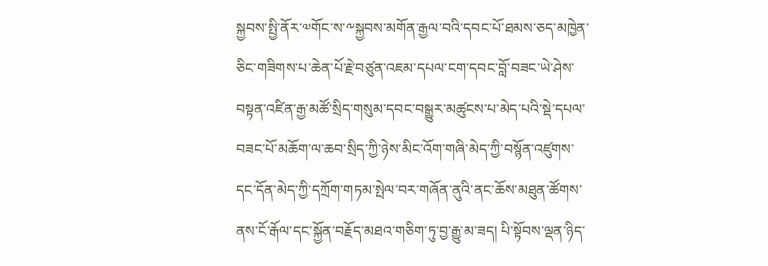སྐྱབས་སྤྱི་ནོར་༧གོང་ས་༸སྐྱབས་མགོན་རྒྱལ་བའི་དབང་པོ་ཐམས་ཅད་མཁྱེན་ཅིང་གཟིགས་པ་ཆེན་པོ་རྗེ་བཙུན་འཇམ་དཔལ་ངག་དབང་བློ་བཟང་ཡེ་ཤེས་བསྟན་འཛིན་རྒྱ་མཚོ་སྲིད་གསུམ་དབང་བསྒྱུར་མཚུངས་པ་མེད་པའི་སྡེ་དཔལ་བཟང་པོ་མཆོག་ལ་ཆབ་སྲིད་ཀྱི་ཉེས་མིང་འོག་གཞི་མེད་ཀྱི་བསྙོན་འཛུགས་དང་དོན་མེད་ཀྱི་དཀྲོག་གཏམ་སྤེལ་བར་གཞོན་ནུའི་ནང་ཆོས་མཐུན་ཚོགས་ནས་ངོ་རྒོལ་དང་སྐྱོན་བརྗོད་མཐའ་གཅིག་ཏུ་བྱ་རྒྱུ་མ་ཟད། པི་སྟོབས་ལྡན་ཉིད་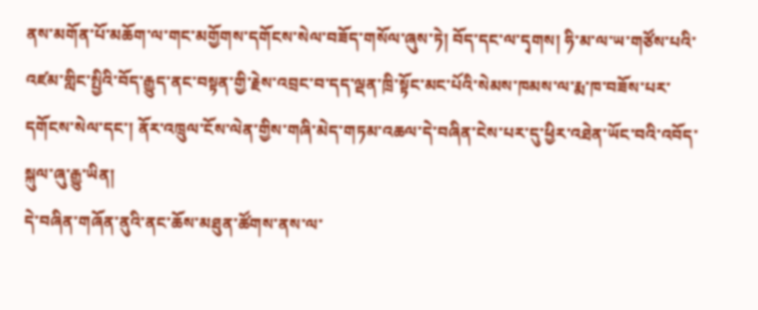ནས་མགོན་པོ་མཆོག་ལ་གང་མགྱོགས་དགོངས་སེལ་བཟོད་གསོལ་ཞུས་ཏེ། བོད་དང་ལ་དྭགས། ཧི་མ་ལ་ཡ་གཙོས་པའི་འཛམ་གླིང་སྤྱིའི་བོད་རྒྱུད་ནང་བསྟན་གྱི་རྗེས་འབྲང་བ་དད་ལྡན་ཁྲི་སྟོང་མང་པོའི་སེམས་ཁམས་ལ་རྨ་ཁ་བཟོས་པར་དགོངས་སེལ་དང་། ནོར་འཁྲུལ་ངོས་ལེན་གྱིས་གཞི་མེད་གཏམ་འཆལ་དེ་བཞིན་ངེས་པར་དུ་ཕྱིར་འཐེན་ཡོང་བའི་འབོད་སྐུལ་ཞུ་རྒྱུ་ཡིན།
དེ་བཞིན་གཞོན་ནུའི་ནང་ཆོས་མཐུན་ཚོགས་ནས་ལ་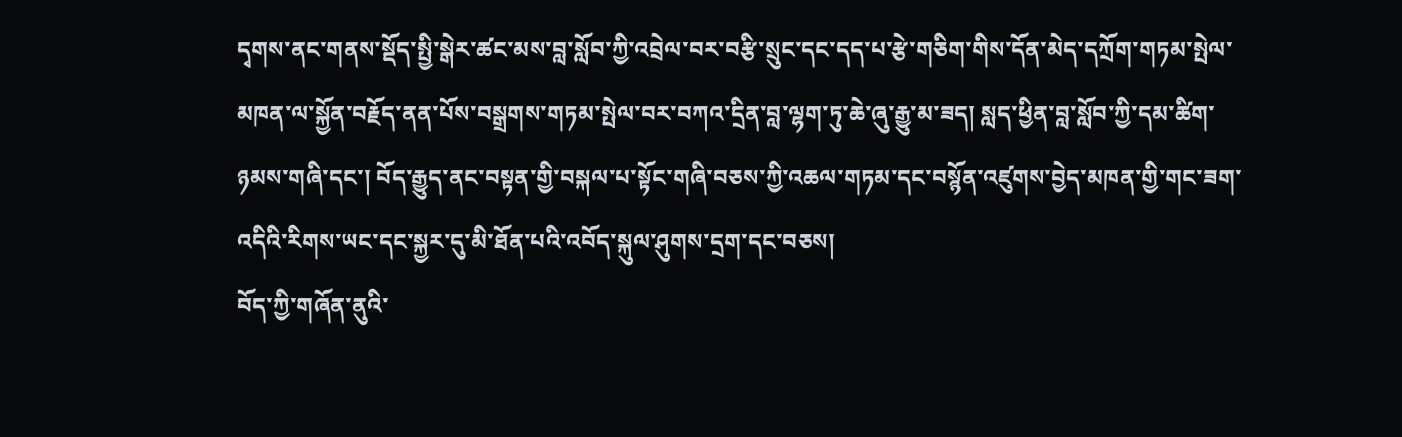དྭགས་ནང་གནས་སྡོད་སྤྱི་སྒེར་ཚང་མས་བླ་སློབ་ཀྱི་འབྲེལ་བར་བརྩི་སྲུང་དང་དད་པ་རྩེ་གཅིག་གིས་དོན་མེད་དཀྲོག་གཏམ་སྤེལ་མཁན་ལ་སྐྱོན་བརྗོད་ནན་པོས་བསྒྲགས་གཏམ་སྤེལ་བར་བཀའ་དྲིན་བླ་ལྷག་ཏུ་ཆེ་ཞུ་རྒྱུ་མ་ཟད། སླད་ཕྱིན་བླ་སློབ་ཀྱི་དམ་ཚིག་ཉམས་གཞི་དང་། བོད་རྒྱུད་ནང་བསྟན་གྱི་བསྐལ་པ་སྟོང་གཞི་བཅས་ཀྱི་འཆལ་གཏམ་དང་བསྙོན་འཛུགས་བྱེད་མཁན་གྱི་གང་ཟག་འདིའི་རིགས་ཡང་དང་སྐྱར་དུ་མི་ཐོན་པའི་འབོད་སྐུལ་ཤུགས་དྲག་དང་བཅས།
བོད་ཀྱི་གཞོན་ནུའི་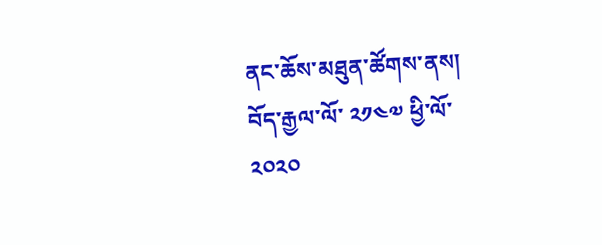ནང་ཆོས་མཐུན་ཚོགས་ནས།
བོད་རྒྱལ་ལོ་ ༢༡༤༧ ཕྱི་ལོ་ ༢༠༢༠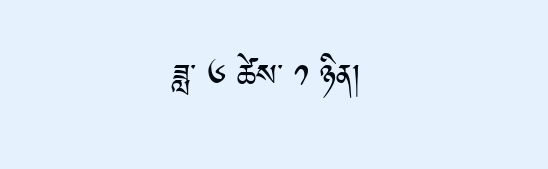ཟླ་ ༦ ཚེས་ ༡ ཉིན།